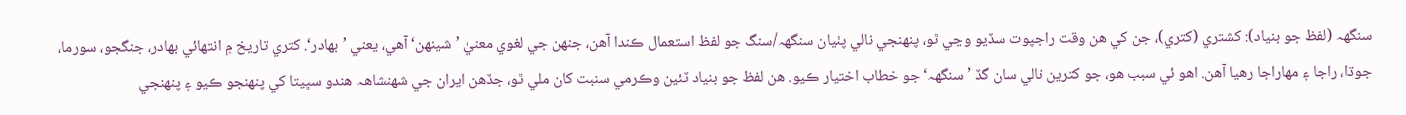سنگهہ (لفظ جو بنياد): کشتري (کتري)، جن کي هن وقت راجپوت سڏيو وڃي ٿو، پنھنجي نالي پٺيان سنگهہ/سنگ جو لفظ استعمال ڪندا آهن، جنهن جي لغوي معنيٰ ’شينهن‘ آهي، يعني ’بھادر‘. کتري تاريخ ۾ انتهائي بهادر، جنگجو، سورما، جوڌا، راجا ۽ مهاراجا رهيا آهن. اهو ئي سبب هو، جو کترين نالي سان گڏ ’سنگهہ‘ جو خطاب اختيار ڪيو. هن لفظ جو بنياد ٽئين وڪرمي سنبت کان ملي ٿو، جڏهن ايران جي شهنشاھہ هندو سڀيتا کي پنهنجو ڪيو ۽ پنھنجي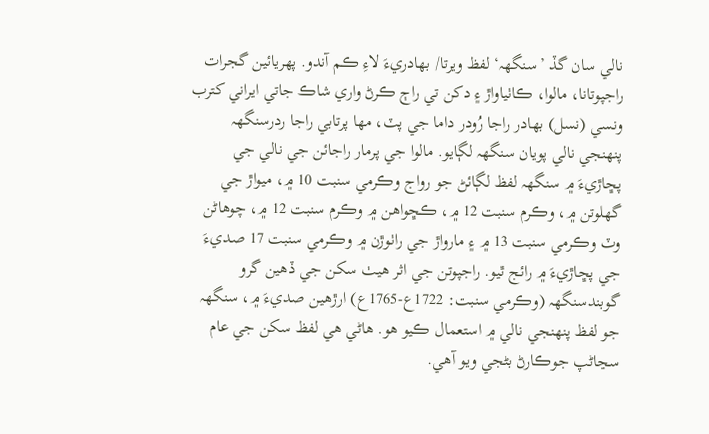نالي سان گڏ ’سنگهہ‘ لفظ ويرتا/ بهادريءَ لاءِ ڪم آندو. پهريائين گجرات راجپوتانا، مالوا، ڪاٺياواڙ ۽ دکن تي راڄ ڪرڻ واري شاڪ جاتي ايراني کترب ونسي (نسل) بھادر راجا رُودر داما جي پٽ، مھا پرتابي راجا ردرسنگهہ پنھنجي نالي پويان سنگهہ لڳايو. مالوا جي پرمار راجائن جي نالي جي پڇاڙيءَ ۾ سنگهہ لفظ لڳائڻ جو رواج وڪرمي سنبت 10 ۾، ميواڙ جي گهلوتن ۾، وڪرم سنبت 12 ۾، ڪڇواهن ۾ وڪرم سنبت 12 ۾، چوهاڻن وٽ وڪرمي سنبت 13 ۾ ۽ مارواڙ جي راٺوڙن ۾ وڪرمي سنبت 17 صديءَ جي پڇاڙيءَ ۾ رائج ٿيو. راجپوتن جي اثر هيٺ سکن جي ڏهين گرو گوبندسنگهہ (وڪرمي سنبت: 1722ع-1765ع) ارڙهين صديءَ ۾، سنگهہ جو لفظ پنھنجي نالي ۾ استعمال ڪيو هو. هاڻي هي لفظ سکن جي عام سڃاڻپ جوڪارڻ بڻجي ويو آهي.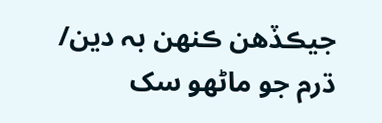جيڪڏهن ڪنهن بہ دين/ ڌرم جو ماڻهو سک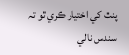پنٿ کي اختيار ڪري ٿو تہ سندس نالي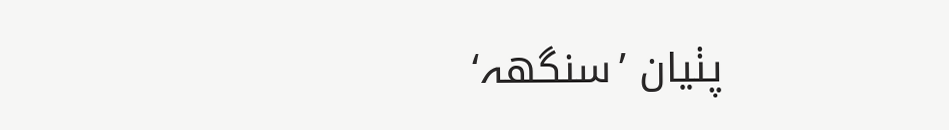پٺيان ’سنگهہ‘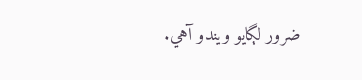ضرور لڳايو ويندو آهي.